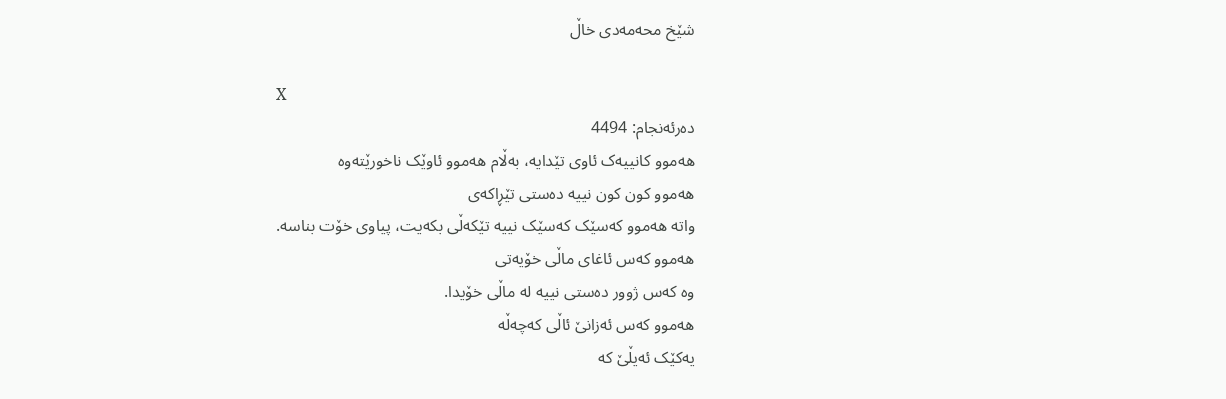شێخ محەمەدی خاڵ

X
دەرئەنجام: 4494
هەموو کانییەک ئاوى تێدایە، بەڵام هەموو ئاوێک ناخورێتەوە
هەموو کون کون نییە دەستى تێڕاکەی
واتە هەموو کەسێک کەسێک نییە تێکەڵى بکەیت، پیاوى خۆت بناسە.
هەموو کەس ئاغاى ماڵى خۆیەتى
وە کەس ژوور دەستى نییە لە ماڵى خۆیدا.
هەموو کەس ئەزانێ ئاڵى کەچەڵە
یەکێک ئەیڵێ کە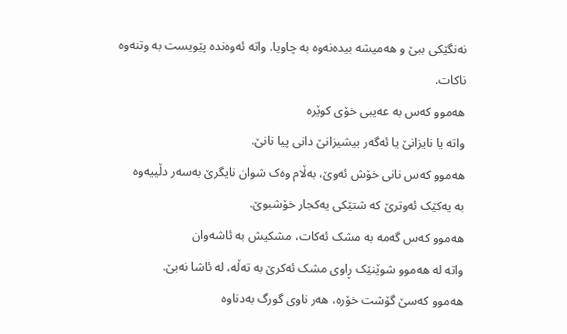نەنگێکى ببێ و هەمیشە بیدەنەوە بە چاویا. واتە ئەوەندە پێویست بە وتنەوە ناکات.
هەموو کەس بە عەیبى خۆى کوێرە
واتە یا نایزانێ یا ئەگەر بیشیزانێ دانى پیا نانێ.
هەموو کەس نانى خۆش ئەوێ، بەڵام وەک شوان نایگرێ بەسەر دڵییەوە
بە یەکێک ئەوترێ کە شتێکى یەکجار خۆشبوێ.
هەموو کەس گەمە بە مشک ئەکات، مشکیش بە ئاشەوان
واتە لە هەموو شوێنێک ڕاوى مشک ئەکرێ بە تەڵە، لە ئاشا نەبێ.
هەموو کەسێ گۆشت خۆرە، هەر ناوى گورگ بەدناوە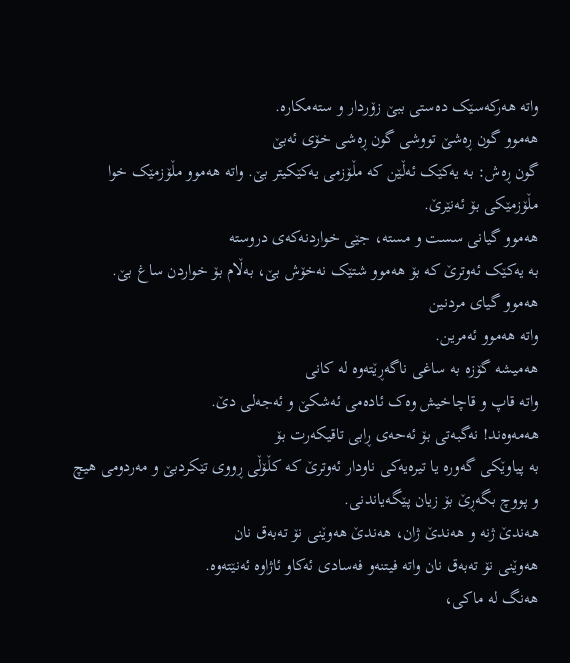واتە هەرکەسێک دەستى ببێ زۆردار و ستەمکارە.
هەموو گون ڕەشێ تووشى گون ڕەشى خۆى ئەبێ
گون ڕەش: بە یەکێک ئەڵێن کە مڵۆزمى یەکێکیتر بێ. واتە هەموو مڵۆزمێک خوا مڵۆزمێکى بۆ ئەنێرێ.
هەموو گیانى سست و مستە، جێى خواردنەکەى دروستە
بە یەکێک ئەوترێ کە بۆ هەموو شتێک نەخۆش بێ، بەڵام بۆ خواردن ساغ بێ.
هەموو گیاى مردنین
واتە هەموو ئەمرین.
هەمیشە گۆزە بە ساغى ناگەڕێتەوە لە کانى
واتە قاپ و قاچاخیش وەک ئادەمى ئەشکێ و ئەجەلى دێ.
هەمەوەند! نەگبەتى بۆ ئەحەى ڕابى تاقیکەرت بۆ
بە پیاوێکى گەورە یا تیرەیەکى ناودار ئەوترێ کە کڵۆڵى ڕووى تێکردبێ و مەردومى هیچ و پووچ بگەڕێ بۆ زیان پێگەیاندنى.
هەندێ ژنە و هەندێ ژان، هەندێ هەوێنى نۆ تەبەق نان
هەوێنى نۆ تەبەق نان واتە فیتنەو فەسادى ئەکاو ئاژاوە ئەنێتەوە.
هەنگ لە ماکى،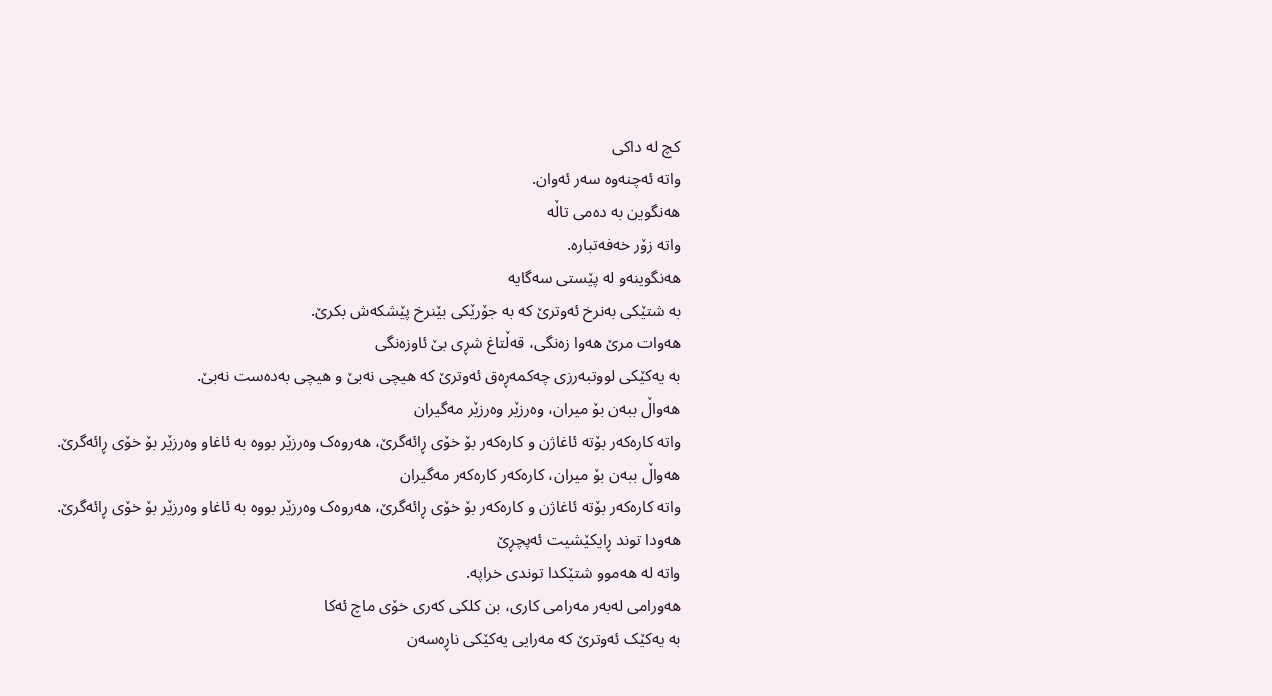کچ لە داکى
واتە ئەچنەوە سەر ئەوان.
هەنگوین بە دەمى تاڵە
واتە زۆر خەفەتبارە.
هەنگوینەو لە پێستى سەگایە
بە شتێکى بەنرخ ئەوترێ کە بە جۆرێکى بێنرخ پێشکەش بکرێ.
هەوات مرێ هەوا زەنگى، قەڵتاغ شڕى بێ ئاوزەنگى
بە یەکێکى لووتبەرزى چەکمەڕەق ئەوترێ کە هیچى نەبێ و هیچى بەدەست نەبێ.
هەواڵ ببەن بۆ میران، وەرزێر وەرزێر مەگیران
واتە کارەکەر بۆتە ئاغاژن و کارەکەر بۆ خۆى ڕائەگرێ، هەروەک وەرزێر بووە بە ئاغاو وەرزێر بۆ خۆى ڕائەگرێ.
هەواڵ ببەن بۆ میران، کارەکەر کارەکەر مەگیران
واتە کارەکەر بۆتە ئاغاژن و کارەکەر بۆ خۆى ڕائەگرێ، هەروەک وەرزێر بووە بە ئاغاو وەرزێر بۆ خۆى ڕائەگرێ.
هەودا توند ڕایکێشیت ئەپچڕێ
واتە لە هەموو شتێکدا توندى خراپە.
هەورامى لەبەر مەرامى کارى، بن کلکى کەرى خۆى ماچ ئەکا
بە یەکێک ئەوترێ کە مەرایى یەکێکى ناڕەسەن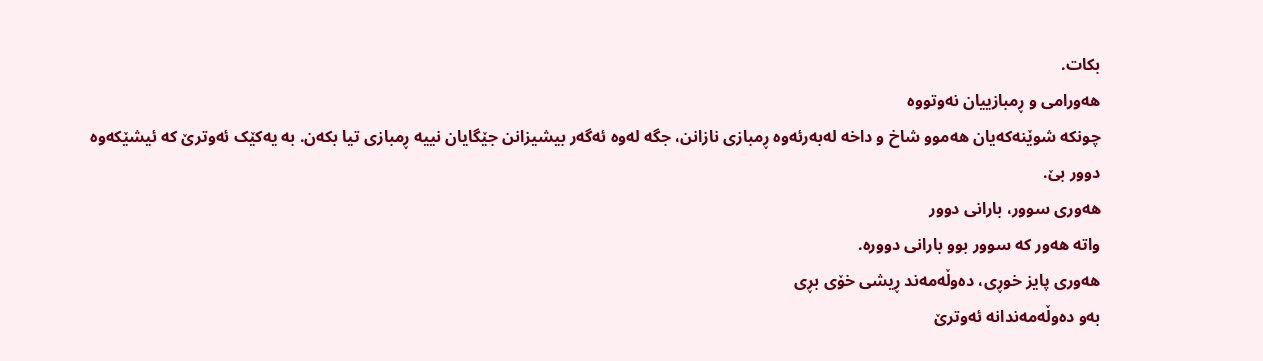بکات.
هەورامى و ڕمبازییان نەوتووە
چونکە شوێنەکەیان هەموو شاخ و داخە لەبەرئەوە ڕمبازى نازانن، جگە لەوە ئەگەر بیشیزانن جێگایان نییە ڕمبازى تیا بکەن. بە یەکێک ئەوترێ کە ئیشێکەوە دوور بێ.
هەورى سوور، بارانى دوور
واتە هەور کە سوور بوو بارانى دوورە.
هەورى پایز خوڕى، دەوڵەمەند ڕیشى خۆى بڕى
بەو دەوڵەمەندانە ئەوترێ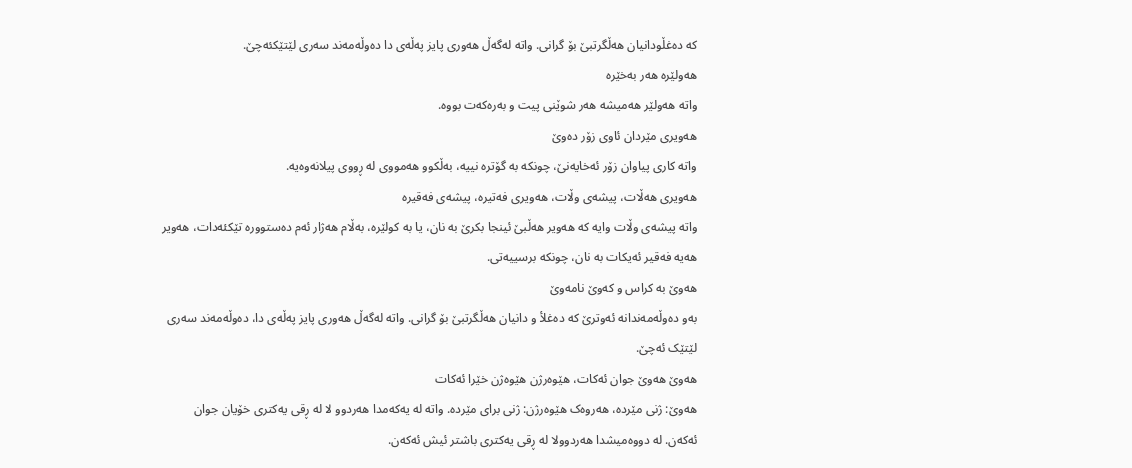کە دەغڵودانیان هەڵگرتبێ بۆ گرانى. واتە لەگەڵ هەورى پایز پەڵەى دا دەوڵەمەند سەرى لێتێکئەچێ.
هەولێرە هەر بەخێرە
واتە هەولێر هەمیشە هەر شوێنى پیت و بەرەکەت بووە.
هەویرى مێردان ئاوى زۆر دەوێ
واتە کارى پیاوان زۆر ئەخایەنێ، چونکە بە گۆترە نییە، بەڵکوو هەمووى لە ڕووى پیلانەوەیە.
هەویرى هەڵات، پیشەى وڵات، هەویرى فەتیرە، پیشەى فەقیرە
واتە پیشەى وڵات وایە کە هەویر هەڵبێ ئینجا بکرێ بە نان، یا بە کولێرە، بەڵام هەژار ئەم دەستوورە تێکئەدات، هەویر هەیە فەقیر ئەیکات بە نان، چونکە برسییەتى.
هەوێ بە کراس و کەوێ نامەوێ
بەو دەوڵەمەندانە ئەوترێ کە دەغلأ و دانیان هەڵگرتبێ بۆ گرانى. واتە لەگەڵ هەورى پایز پەڵەى دا، دەوڵەمەند سەرى لێتێک ئەچێ.
هەوێ هەوێ جوان ئەکات، هێوەرژن هێوەژن خێرا ئەکات
هەوێ: ژنى مێردە، هەروەک هێوەرژن: ژنى براى مێردە. واتە لە یەکەمدا هەردوو لا لە ڕقى یەکترى خۆیان جوان ئەکەن. لە دووەمیشدا هەردوولا لە ڕقى یەکترى باشتر ئیش ئەکەن.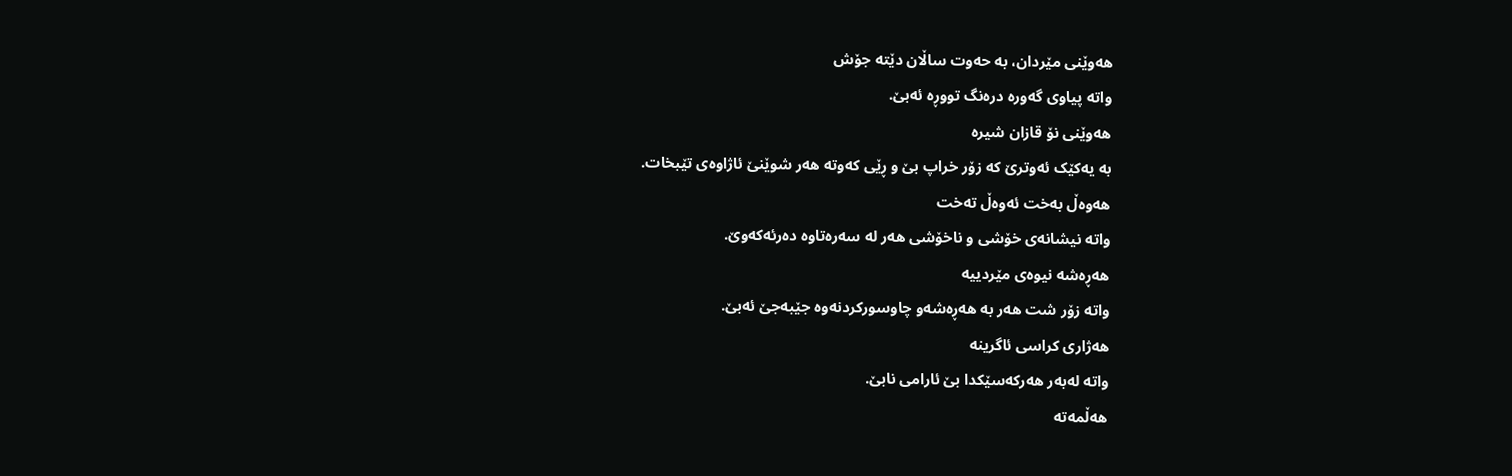هەوێنى مێردان، بە حەوت ساڵان دێتە جۆش
واتە پیاوى گەورە درەنگ تووڕە ئەبێ.
هەوێنى نۆ قازان شیرە
بە یەکێک ئەوترێ کە زۆر خراپ بێ و ڕێى کەوتە هەر شوێنێ ئاژاوەى تێبخات.
هەوەڵ بەخت ئەوەڵ تەخت
واتە نیشانەى خۆشى و ناخۆشى هەر لە سەرەتاوە دەرئەکەوێ.
هەڕەشە نیوەى مێردییە
واتە زۆر شت هەر بە هەڕەشەو چاوسورکردنەوە جێبەجێ ئەبێ.
هەژارى کراسى ئاگرینە
واتە لەبەر هەرکەسێکدا بێ ئارامى نابێ.
هەڵمەتە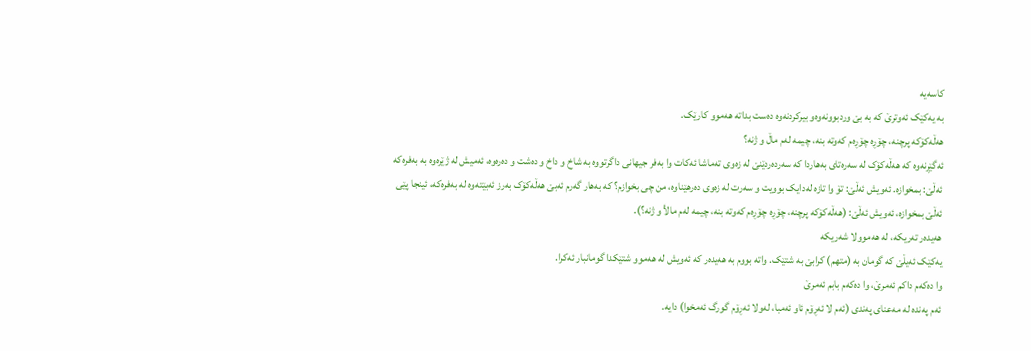کاسەیە
بە یەکێک ئەوترێ کە بە بێ وردبوونەوەو بیرکردنەوە دەست بداتە هەموو کارێک.
هەڵەکۆکە پرچنە، چۆڕە چۆڕەم کەوتە بنە، چیمە لەم ماڵ و ژنە؟
ئەگێڕنەوە کە هەڵەکۆک لە سەرەتاى بەهاردا کە سەردەردێنێ لە زەوى تەماشا ئەکات وا بەفر جیهانى داگرتووە بە شاخ و داخ و دەشت و دەرەوە، ئەمیش لە ژێرەوە بە بەفرەکە ئەڵێ: بمخوازە. ئەویش ئەڵێ: تۆ وا تازە لەدایک بوویت و سەرت لە زەوى دەرهێناوە، من چی بخوازم؟ کە بەهار گەرم ئەبێ هەڵەکۆک بەرز ئەبێتەوە لە بەفرەکە، ئینجا پێى ئەڵێ بمخوازە، ئەویش ئەڵێ: (هەڵەکۆکە پرچنە، چۆڕە چۆڕەم کەوتە بنە، چیمە لەم مالأ و ژنە؟).
هەیدەر تەریکە، لە هەموولا شەریکە
یەکێک ئەیڵێ کە گومان بە (متهم) کرابێ بە شتێک. واتە بووم بە هەیدەر کە ئەویش لە هەموو شتێکدا گومانبار ئەکرا.
وا دەکەم داکم ئەمرێ، وا دەکەم بابم ئەمرێ
ئەم پەندە لە مەعناى پەندى (ئەم لا ئەڕۆم ئاو ئەمبا، لەولا ئەڕۆم گورگ ئەمخوا) دایە.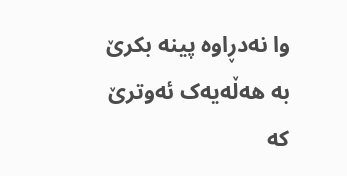وا نەدڕاوە پینە بکرێ
بە هەڵەیەک ئەوترێ کە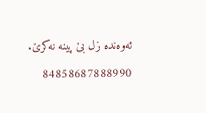ئەوەندە زل بێ پینە نەکرێ.
84858687888990